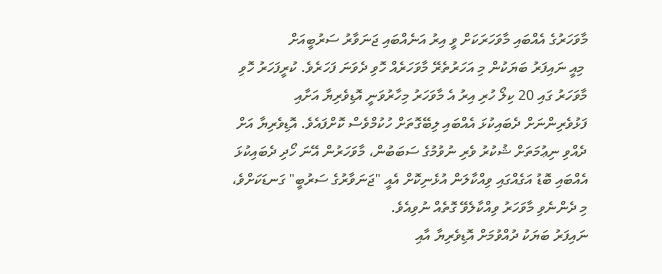މާވަހަރުގެ އެއްބައި މާވަހަރަކަށް ވީ އިރު އަނެއްބައި ޖަނަވާރު ސަރުބީއަށް
 މިއީ ނައިފަރު ބަޔަކުން މި އަހަރުތެރޭ މާވަހަރެއް ހޮވި ދެވަނަ ފަހަރެވެ. ކުރީފަހަރު ހޮވި މާވަހަރު ގައި 20 ކިލޯ ހުރި އިރު އެ މާވަހަރު މިހާރުވަނީ އޮޑިވެރިޔާ އަށާއި ފަޅުވެރިންނަށް ދެބައިކުޅަ އެއްބައި ލިބޭގޮތަށް ހުކުމްވެސް ކޮށްފައެވެ. އޮޑިވެރިޔާ އަށް ދެއްވި ނިޢުމަތަށް ޝުކުރު ވެރި ނުވުމުގެ ސަބަބުން، މާވަހަރުން އޭނަ ހޯދި ދެބައިކުޅަ އެއްބައި ބޮޑު އަގެއްގައި ވިއްކާލަން އުޅެނިކޮށް އެއީ "ޖަނަވާރުގެ ސަރުބީ" ގަނޑަކަށްވެ، މި ދެންނެވި މާވަހަރު ވިއްކާލެވޭ ގޮތެއް ނުވިއެވެ.
ނައިފަރު ބަޔަކު ދުއްވުމަށް އޮޑިވެރިޔާ އާއި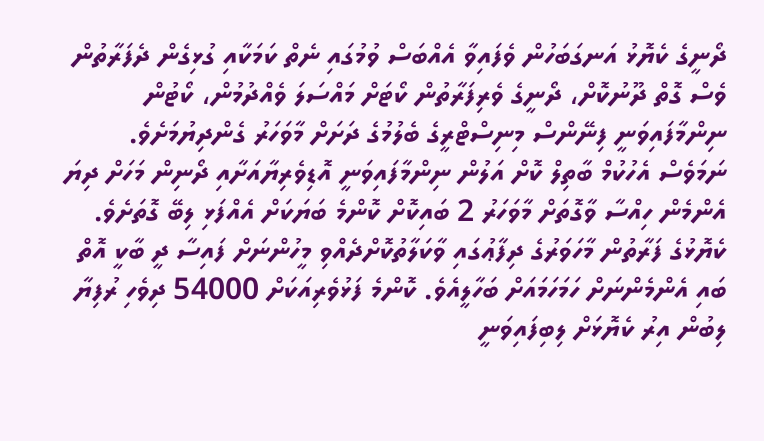ދޯނީގެ ކެޔޮޅު އަނގަބަހުން ވެފައިވާ އެއްބަސް ވުމުގައި ނެތް ކަމަކާއި ގުޅިގެން ދެފަރާތުން ވެސް ގޮތް ދޫނުކޮށް، ދޯނީގެ ވެރިފަރާތުން ކޯޓަށް މައްސަލަ ވެއްދުމުން، ކޯޓުން ނިންމާފައިވަނީ ފިނޭންސް މިނިސްޓްރީގެ ބެލުމުގެ ދަށަށް މާވަހަރު ގެންދިޔުމަށެވެ.
ނަމަވެސް އެހުކުމް ބާތިލް ކޮށް އަލުން ނިންމާފައިވަނީ އޮޑިވެރިޔާއަށާއި ދޯނިން މަހަށް ދިޔަ އެންމެން ހިއްސާ ވާގޮތަށް މާވަހަރު 2 ބައިކޮށް ކޮންމެ ބަޔަކަށް އެއްފަޅި ލިބޭ ގޮތަށެވެ. ކެޔޮޅުގެ ފަރާތުން މާހަވަރުގެ ދިފާޢުގައި ވާކަލާތުކޮށްދެއްވި މީހުންނަށް ފައިސާ ދީ ބާކީ އޮތް ބައި އެންމެންނަށް ހަމަހަމައަށް ބަހާލީއެވެ. ކޮންމެ ފަޅުވެރިއަކަށް 54000 ދިވެހި ރުފިޔާ ލިބުން އިރު ކެޔޮޅަށް ލިބިފައިވަނީ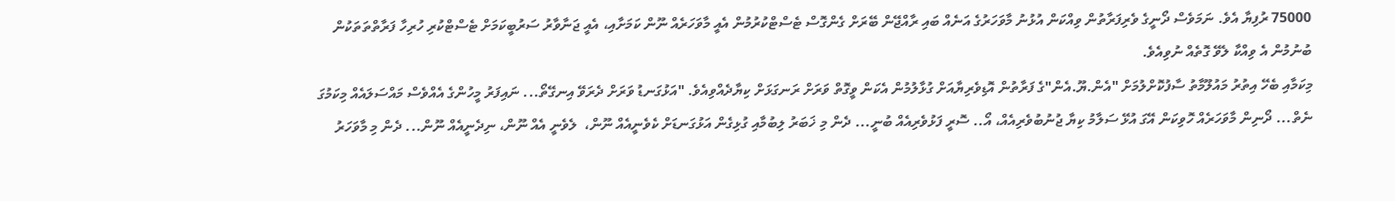75000 ރުފިޔާ އެވެ. ނަމަވެސް ދޯނީގެ ވެރިފަރާތުން ވިއްކަން އުޅުނު މާވަހަރުގެ އަނެއް ބައި ރާއްޖޭން ބޭރަށް ގެންގޮސް ޓެސްޓްކުރުމުން އެއީ މާވަހަރެއް ނޫން ކަމަށާއި، އެއީ ޖަނާވާރު ސަރުބީކަމަށް ޓެސްޓްކުރި ހުރިހާ ފަރާތްތަތަކުން ބުނުމުން އެ ވިއްކާ ލެވޭ ގޮތެއް ނުވިއެވެ.
މިކަމާއި ބެހޭ އިތުރު މައުލޫމާތު ސާފުކޮށްލުމަށް "އެން.ޔޫ.އެން"ގެ ފަރާތުން އޮޑިވެރިޔާއަށް ގުޅާލުމުން އެކަން ވީގޮތް ވަރަށް ރަނގަޅަށް ކިޔާދެއްވިއެވެ. "އަޅުގަނޑު ވަރަށް ދެރަވޭ އިނގޭތޯ... ނައިފަރު މީހުންގެ އެއްވެސް މައްސަލައެއް މިކަމުގަ ނެތް... ދޯނިން މާވަހަރެއް ހޮވިކަން އޭގަ އުޅޭ ސަލާމު ކިޔާ ޖުނުބުވެރިއެއް، އޯ.. ސޮރީ ފަޅުވެރިއެއް ބުނީ... ދެން މި ޚަބަރު ލިބުމާއި ގުޅިގެން އަޅުގަނޑަށް ކެވެނީއެއް ނޫން،  ލެވެނީ އެއް ނޫން، ނިދެނީއެއް ނޫން... ދެން މި މާވަހަރު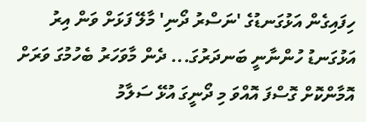ހިފައިގެން އަޅުގަނޑުގެ 'ނަސްރު ދޯނި' މާލޭ ފަޅަށް ވަން އިރު އަޅުގަނޑު ހުންނާނީ ބަނދަރުގަ... ދެން މާވަހަރު ބެހުމުގަ ވަރަށް އޮމާންކޮށް ގޮސްފަ އޮއްވަ މި ދޯނީގަ އުޅޭ ސަލާމު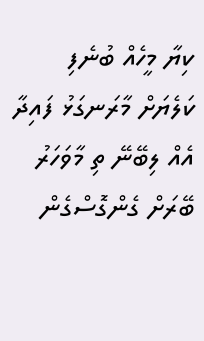ކިޔާ މީހެއް ބުނެފި ކަލެޔަށް މާރަނގަޅު ފައިދާ އެއް ލިބޭނޭ ތި މާވަހަރު ބޭރަށް ގެންގޮސްގެން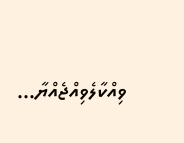ވިއްކާލެވިއްޖެއްޔާ...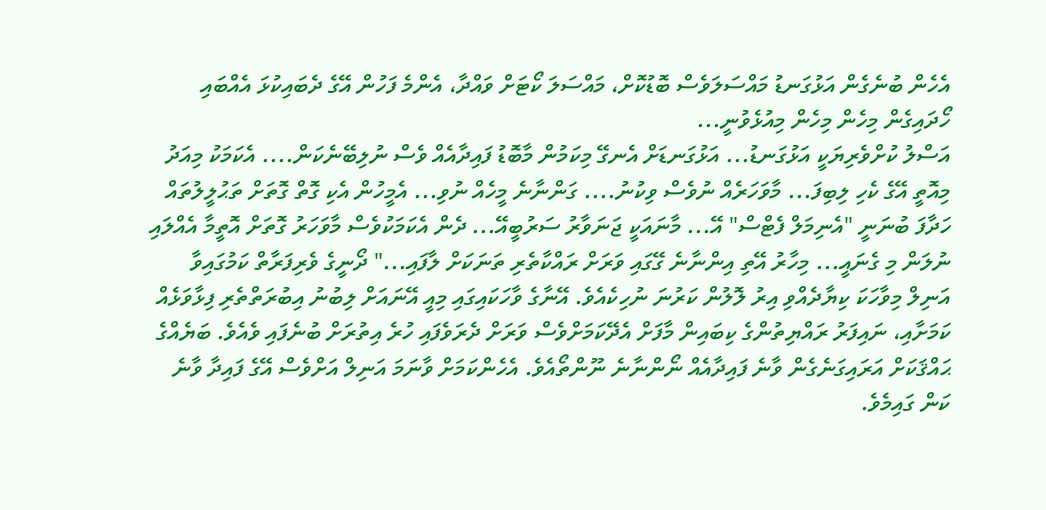އެހެން ބުނެގެން އަޅުގަނޑު މައްސަލަވެސް ބޮޑުކޮށް، މައްސަލަ ކޯޓަށް ވައްދާ، އެންމެ ފަހުން އޭގެ ދެބައިކުޅަ އެއްބައި ހޯދައިގެން މިހެން މިހެން މިއުޅެވުނީ...
އަސްލު ކުށްވެރިޔަކީ އަޅުގަނޑު... އަޅުގަނޑަށް އެނގޭ މިކަމުން މާބޮޑު ފައިދާއެއް ވެސް ނުލިބޭނެކަން.... އެކަމަކު މިއަދު މިއޮތީ އޭގެ ކެހި ލިބިފަ... މާވަހަރެއް ނުވެސް ވިކުނު.... ގަންނާނެ މީހެއް ނުވި... އެމީހުން އެކި ގޮތް ގޮތަށް ތަޙުލީލުތައް ހަދާފަ ބުނަނީ "އެނިމަލް ފެޓްސް" އޭ... މާނައަކީ ޖަނަވާރު ސަރުބީއޭ... ދެން އެކަމަކުވެސް މާވަހަރު ގޮތަށް އޮތީމާ އެއްލައި ނުލަން މި ގެނައީ... މިހާރު އޭތި އިންނާނެ ގޭގައި ވަރަށް ރައްކާތެރި ތަނަކަށް ލާފައި..." ދޯނީގެ ވެރިފަރާތް ކަމުގައިވާ އަނިލް މިވާހަކަ ކިޔާދެއްވި އިރު ލޮލުން ކަރުނަ ނުހިކެއެވެ. އޭނާގެ ވާހަކައިގައި މިއީ އޭނައަށް ލިބުނު އިބުރަތްތެރި ފިޅާވަޅެއް ކަމަށާއި، ނައިފަރު ރައްޔިތުންގެ ކިބައިން މާފަށް އެދޭކަމަށްވެސް ވަރަށް ދެރަވެފައި ހުރެ އިތުރަށް ބުނެފައި ވެއެވެ. ބަޔެއްގެ ޙައްޤަކަށް އަރައިގަނެގެން ވާނެ ފައިދާއެއް ނޯންނާނެ ނޫންތޯއެވެ. އެހެންކަމަށް ވާނަމަ އަނިލް އަށްވެސް އޭގެ ފައިދާ ވާނެ ކަން ގައިމެވެ.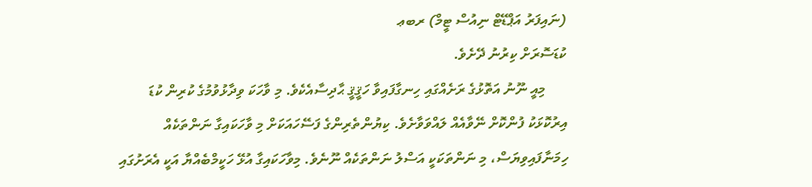(ނައިފަރު އަޕްޑޭޓް ނިއުސް ޓީމް) ރބޢ
ކުޑަސޮރަށް ކިރުނު ދޭށެވެ.
      މިއީ ނޫނު އަތޮޅުގެ ރަށެއްގައި ހިނގާފައިވާ ހަޤީޤީ ޙާދިސާއެކެވެ. މި ވާހަކަ ވިދާޅުވުމުގެ ކުރިން ކުޑަ އިރުކޮޅަކު ފުންކޮށް ނޭވާއެއް ލައްވަވާށެވެ. ކިޔުންތެރިންގެ ފަސޭހައަކަށް މި ވާހަކައިގާ ނަންތަކެއް ހިމަނާފައިވިޔަސް، މި ނަންތަކަކީ އަސްލު ނަންތަކެއް ނޫނެވެ. މިވާހަކައިގާ އުޅޭ ހަކީމްބެއްޔާ އަކީ އެރަށުގައި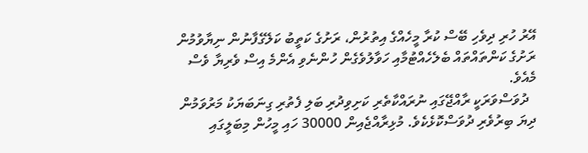އޭރު ހުރި ދިވެހި ބޭސް ކުރާ މީހެއްގެ އިތުރުން، ރަށުގެ ކަތީބު ކަލޭގެފާނުން ނިޔާވުމުން ރަށުގެ ކަންތައްތައް ބެލެހެއްޓުމާއި ހަވާލުވެގެން ހުންނެވި އެންމެ އިސް ވެރިޔާ ވެސް މެއެވެ.
  ދުވަސްވަރަކީ ރާއްޖޭގައި ނުރައްކާތެރި ކަށިވިދުރި ބަލި ފެތުރި ގިނަބަޔަކު މަރުވަމުން ދިޔަ ބިރުވެރި ދުވަސްކޮޅެކެވެ. މުޅިރާއްޖެއިން 30000 ހައި މީހުން މިބަލީގައި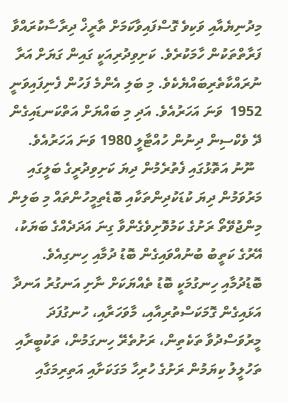މިދުނިޔެއާއި ވަކިވެ ގޮސްފައިވާކަމަށް ތާރީޚް ދިރާސާކުރައްވާ ފަރާތްތަކުން ހާމަކުރެވެ. ކަށިވިދުރިއަކީ ގައިން ގަޔަށް އަރާ ނުރައްކާތެރިބައްޔެކެވެ. މި ބަލި އެންމެ ފަހުން ފެނިފައިވަނީ  1952  ވަނަ އަހަރުއެވެ. އަދި މި ބައްޔަށް އަތްކަނޑައިގެން ދޭ ވެކްސިން ދިނުން ހުއްޓާލީ 1980 ވަނަ އަހަރުއެވެ.
  ނޫނު އަތޮޅުގައި ފެތުރެމުން ދިޔަ ކަށިވިދުރީގެ ބަލީގައި މަރުވަމުން ދިޔަ ކުޑަކުދިންތަކާއި ބޮޑެތިމީހުންތައް މި ބަލިން މިންޖުވޭތޯ ރަށުގެ ކަމުވޮށިވެގެންވާ ގިނަ އަދަދެއްގެ ބަޔަކު، އޭރުގެ ކަތީބު ބުނުއްވައިގެން ބޮޑު ދުމާއި ހިނގިއެވެ. ބޮޑުދުމާއި ހިނގުމަކީ ބޮޑު ތެއްޔަކަށް ނާށި އަނގުރު އަނދާ އަޅައިގެން ގޮމަކަސްތުރިއާއި، މާވަހަރާއި، ހުނގުފަދަ މީރުވަސްދުވާ ތަކެތިން، ރަށުތެރޭ ހިނގަމުން، ތަކުބީރާއި ތަހުލީލު ކިޔަމުން ރަށުގެ ހުރިހާ މަގަކަށާއި އަތިރިމަގާއި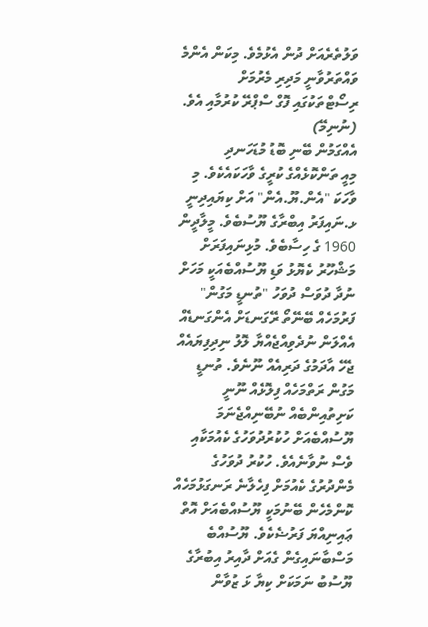ވަލުތެރެއަށް ދުން އެޅުމެވެ. މިކަން އެންމެ ވައްތަރުވާނީ މަދިރި މެރުމަށް ރިސޯޓްތަކުގައި ފޮގް ސްޕްރޭ ކުރުމާއި އެވެ.
(ނުނިމޭ)
އެއްގަމުން ބޭނި ބޮޑު މުޑަހަނދި
މިއީ ތަންކޮޅެއްގެ ކުރީގެ ވާހަކައެކެވެ. މި ވާހަކަ "އެން.ޔޫ.އެން" އަށް ކިޔައިދިނީ ޅ.ނައިފަރު އިބްރާގެ ޔޫސުބެވެ. މީލާދީން 1960 ގެ ހިސާބެވެ. މުޅިނައިފަރަށް މަޝްހޫރު ކެޔޮޅު ވަޑި ޔޫސުއްބެއަކީ މަހަށް ނުދާ ދުވަސް ދުވަހު "ތުނޑީ މަގުން" ފަރުމަހެއް ބޭނޭތޯ ރޭގަނޑަށް އެންގަނޑެއް އެއްލަން ނުދެވިއްޖެއްޔާ ލޮލު ނިދިފިޔައެއް ޖެހޭ އާދަމުގެ ދަރިއެއް ނޫނެވެ. ތުނޑީ މަގުން ރަތްމަހެއް ފިލޮޅެއް ނޫނީ ކަށިތުއިންބެއް ނުބޭނިއްޖެނަމަ ޔޫސުއްބެއަށް ހުކުރުދުވަހުގެ ކެއުމަކާއި ވެސް ނުވާނެއެވެ. ހުކުރު ދުވަހުގެ މެންދުރުގެ ކެއުމަށް ފިހެލާނެ ރަނގަޅުމަހެއް ކޮންމެހެން ބޭނުމަކީ ޔޫސުއްބެއަށް އޮތް ޢައިނިއްޔަ ފަރުޟެކެވެ. ޔޫސުއްބެ މަސްބާނައިގެން ގެއަށް ދާއިރު އިބުރާގެ ޔޫސުބު ނަމަކަށް ކިޔާ ޅަ ޒުވާން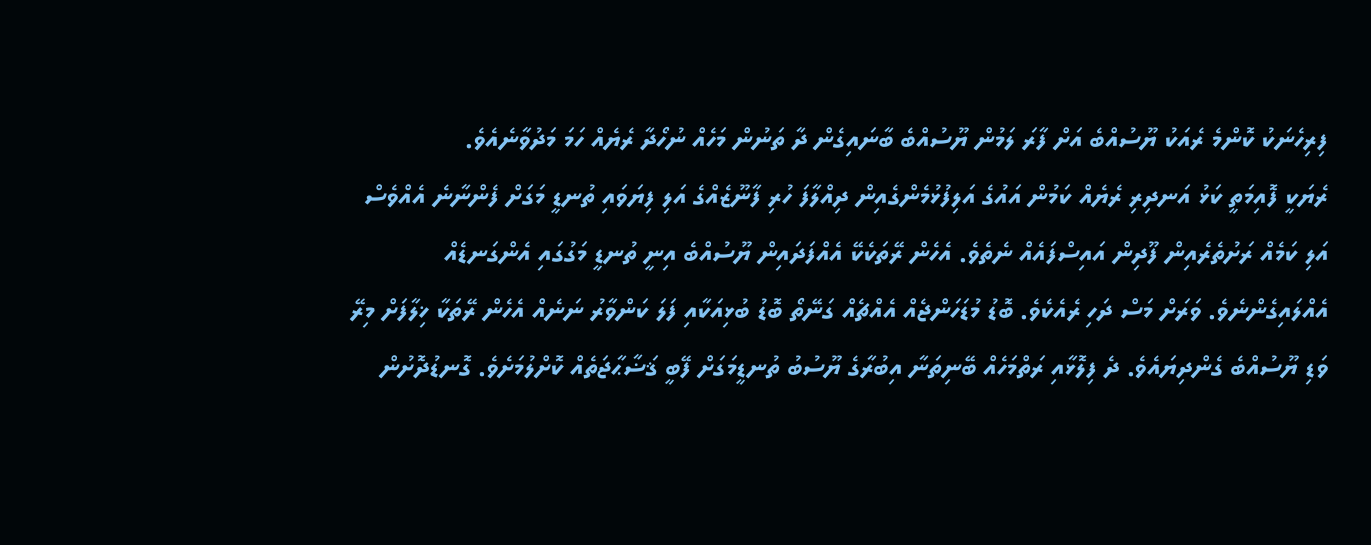ފިރިހެނަކު ކޮންމެ ރެއަކު ޔޫސުއްބެ އަށް ފާރަ ލަމުން ޔޫސުއްބެ ބާނައިގެން ދާ ތަނުން މަހެއް ނުހޯދާ ރެޔެއް ހަމަ މަދުވާނެއެވެ.
ރެޔަކީ ފޮއިމަތީ ކަޅު އަނދިރި ރެޔެއް ކަމުން އައުގެ އަލިފުޅުމެންގެއިން ދިއްލާފަ ހުރި ފާނޫޒެއްގެ އަލި ފިޔަވައި ތުނޑީ މަގަށް ފެންނާނެ އެއްވެސް އަލި ކަމެއް ރަށުތެރެއިން ފޫދިން އައިސްފައެއް ނެތެވެ. އެހެން ރޭތަކެކޭ އެއްފަދައިން ޔޫސުއްބެ އިނީ ތުނޑީ މަގުގައި އެންގަނޑެއް އެއްލައިގެންނެވެ. ވަރަށް މަސް ދަހި ރެއެކެވެ. ބޮޑު މުޑަހަންޖެއް އެއްޗެއް ގަނޭތޯ ބޮޑު ބުޅިއަކާއި ފަލަ ކަންވާރު ނަނެއް އެހެން ރޭތަކާ ޚިލާފަށް މިރޭ ވަޑި ޔޫސުއްބެ ގެންދިޔައެވެ. ދެ ފިލޮޅާއި ރަތްމަހެއް ބޭނިތަނާ އިބުރާގެ ޔޫސުބު ތުނޑީމަގަށް ފޭބީ ޤަޟާޙާޖަތެއް ކޮށްލުމަށެވެ. ގޮނޑުދޮށުން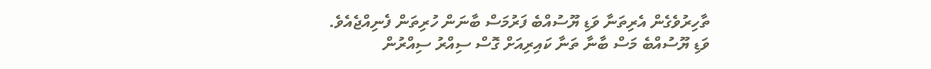ތާހިރުވެގެން އެރިތަނާ ވަޑި ޔޫސުއްބެ ފަރުމަސް ބާނަން ހުރިތަން ފެނިއްޖެއެވެ.
ވަޑި ޔޫސުއްބެ މަސް ބާނާ ތަނާ ކައިރިއަށް ގޮސް ސިއްރު ސިއްރުން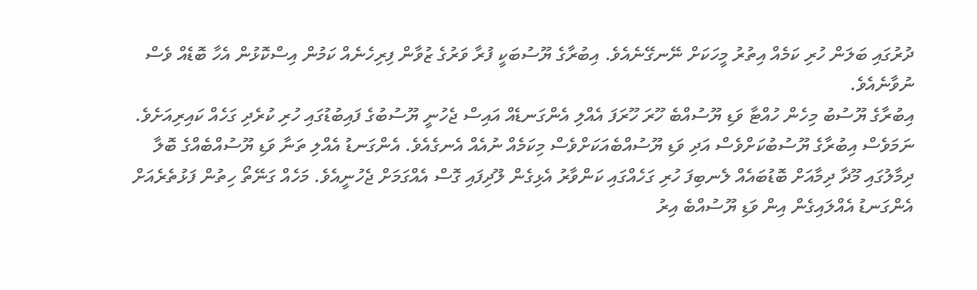ދުރުގައި ބަލަން ހުރި ކަމެއް އިތުރު މީހަކަށް ނޭނގޭނެއެވެ. އިބުރާގެ ޔޫސުބަކީ ފުރާ ވަރުގެ ޒުވާން ފިރިހެނެއް ކަމުން އިސްކޮޅުން އެހާ ބޮޑެއް ވެސް ނުވާނެއެވެ.
އިބުރާގެ ޔޫސުބު މިހެން ހުއްޓާ ވަޑި ޔޫސުއްބެ ހޫރަ ހޫރަފަ އެއްލި އެންގަނޑެއް އައިސް ޖެހުނީ ޔޫސުބުގެ ފައިބުޑުގައި ހުރި ކުރެދި ގަހެއް ކައިރިއަށެވެ. ނަމަވެސް އިބުރާގެ ޔޫސުބުކަށްވެސް އަދި ވަޑި ޔޫސުއްބެއަކަށްވެސް މިކަމެއް ނުއެއް އެނގެއެވެ. އެންގަނޑު އެއްލި ތަނާ ވަޑި ޔޫސުއްބެއްގެ ބޮލާ ދިމާލުގައި މޫދާ ދިމާއަށް ބޮޑުބައެއް ލެނބިފަ ހުރި ގަހެއްގައި ކަންވާރު އެޅިގެން ލޫދިފައި ގޮސް އެއްގަމަށް ޖެހުނީއެވެ. މަހެއް ގަނޭތޯ ހިތުން ފަޅުތެރެއަށް އެންގަނޑު އެއްލައިގެން އިން ވަޑި ޔޫސުއްބެ އިރު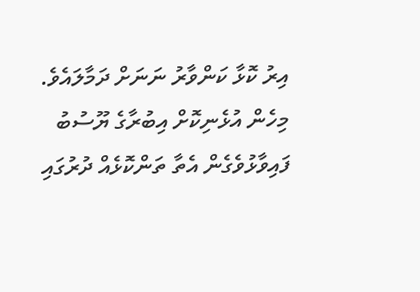އިރު ކޮޅާ ކަންވާރު ނަނަށް ދަމާލައެވެ. މިހެން އުޅެނިކޮށް އިބުރާގެ ޔޫސުބު ފައިވާޅުވެގެން އެތާ ތަންކޮޅެއް ދުރުގައި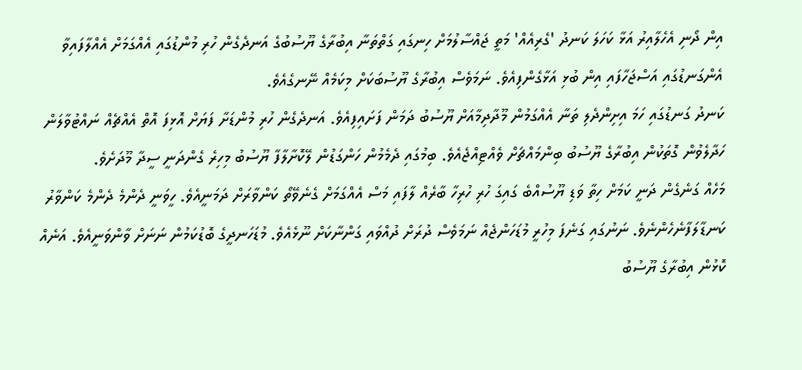އިން ދޯނި އެހެލާއިރު އަޅާ ކަހަލަ ކަނދު 'ގެރިއެއް' މަތީ ޖައްސާލުމަށް ހިނގައި ގަތްތަނާ އިބުރާގެ ޔޫސުބުގެ އަނދެގެން ހުރި މުންޑުގައި އެއްގަމަށް އެއްލާފައިވާ އެންގަނޑުގައި އަސްޖަހާފައި އިން ބުޅި އަޅާގެންފިއެވެ. ނަމަވެސް އިބުރާގެ ޔޫސުބަކަށް މިކަމެއް ނޭނގެއެވެ.
ކަނދު ގަނޑުގައި ހަމަ އިށިންދެލި ތަނާ އެއްގަމުން މޫދާދިމާއަށް ޔޫސުބު ދަމަން ފަށައިފިއެވެ. އަނދެގެން ހުރި މުންޑަށާ ފަޔަށް އޮޅިފަ އޮތް އެއްޗެއް ނައްޓުވާލަން ހަދާލެވުން ގޮތަކުން އިބުރާގެ ޔޫސުބު ބިންމައްޗަށް ވެއްޓިއްޖެއެވެ. ބިމުގައި ދެމެމުން ހަންގަޑުން ލޭކޮށާލާފާ ޔޫސުބު މިހިރެ ގެންދަނީ ސީދާ މޫދަށެވެ.
މަހެއް ގަނެގެން ދަނީ ކަމަށް ހިތާ ވަޑި ޔޫސުއްބެ ގައިގަ ހުރި ހުރިހާ ބާރެއް ލާފައި މަސް އެއްގަމަށް ގެނެވޭތޯ ކަންވާރަށް ދަމަނީއެވެ. ހީވަނީ ދެންމެ ދެންމެ ކަންވާރު ކަނޑާލަފާނެހެންނެވެ. ނަނުގައި ގަނެފަ މިހުރީ މުޑަހަންޖެއް ނަމަވެސް ދުރަށް ދުއްވައި ގަންނާކަށް ނޫޅެއެވެ. މުޑަހަނދީގެ ބޮޑުކަމުން ނަނަށް ވާންވަނީއެވެ. އަނެއް ކޮޅުން އިބުރާގެ ޔޫސުބު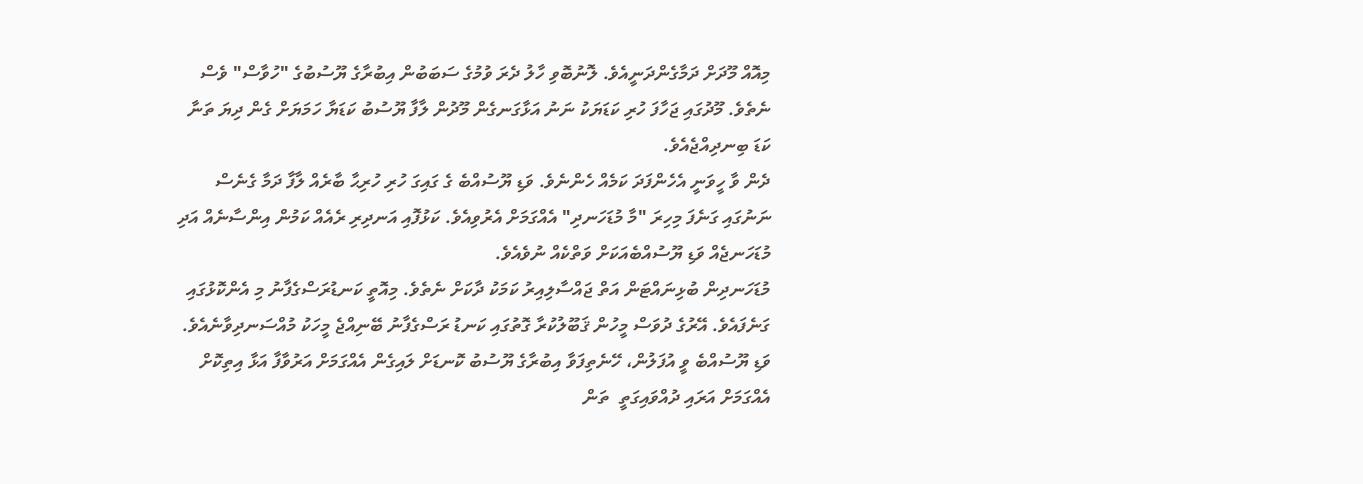މިއޮއް މޫދަށް ދަމާގެންދަނީއެވެ. ލޮނުބޮވި ހާލު ދެރަ ވުމުގެ ސަބަބުން އިބުރާގެ ޔޫސުބުގެ "ހުވާސް" ވެސް ނެތެވެ. މޫދުގައި ޖަހާފަ ހުރި ކަޑަޔަކު ނަނު އަޅާގަނގެން މޫދުން ލާފާ ޔޫސުބު ކަޑަޔާ ހަމަޔަށް ގެން ދިޔަ ތަނާ ކަޑަ ބިނދިއްޖެއެވެ.
ދެން ވާ ހީވަނީ އެހެންފަދަ ކަމެއް ހެންނެވެ. ވަޑި ޔޫސުއްބެ ގެ ގައިގަ ހުރި ހުރިޙާ ބާރެއް ލާފާ ދަމާ ގެނެސް ނަނުގައި ގަނެފަ މިހިރަ "މާ މުޑަހަނދި" އެއްގަމަށް އެރުވިއެވެ. ކަޅުފޮއި އަނދިރި ރެއެއް ކަމުން އިންސާނެއް އަދި މުޑަހަނޖެއް ވަޑި ޔޫސުއްބެއަކަށް ވަތްކެއް ނުވެއެވެ.
މުޑަހަނދިން ބުޅިނައްޓަން އަތް ޖައްސާލިއިރު ކަމަކު ދާކަށް ނެތެވެ. މިއޮތީ ކަނޑުރަސްގެފާނު މި އެންކޮޅުގައި ގަނެފައެވެ. އޭރުގެ ދުވަސް މީހުން ޤަބޫލުކުރާ ގޮތުގައި ކަނޑު ރަސްގެފާނު ބޭނިއްޖެ މީހަކު މުއްސަނދިވާނެއެވެ. ވަޑި ޔޫސުއްބެ ވީ އުފަލުން، ހޭނެތިފަވާ އިބުރާގެ ޔޫސުބު ކޮނޑަށް ލައިގެން އެއްގަމަށް އަރުވާފާ އަޅާ އިތިކޮށް އެއްގަމަށް އަރައި ދުއްވައިގަތީ  ތަން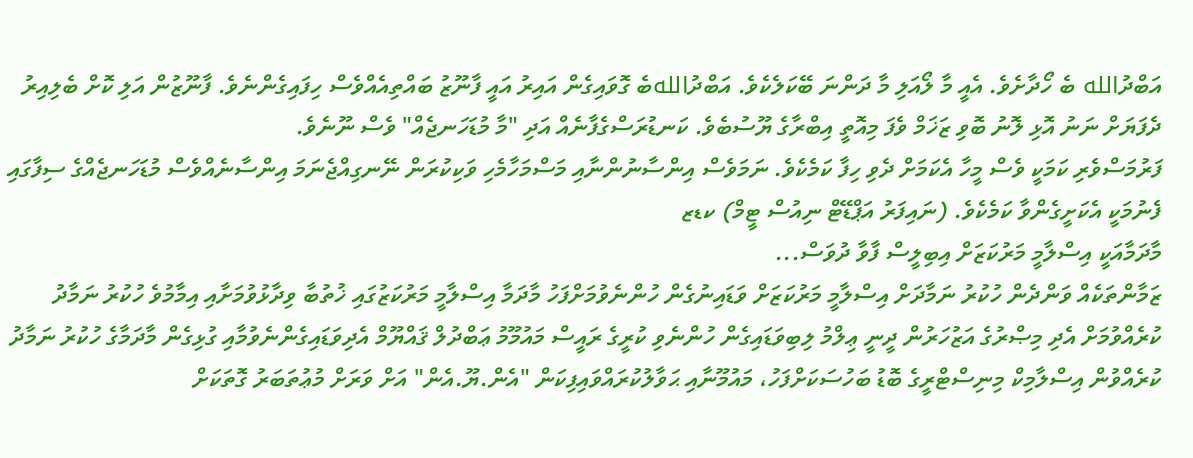އަބްދުالله ބެ ހޯދާށެވެ. އެއީ މާ ލޯއަލި މާ ދަންނަ ބޭކަލެކެވެ. އަބްދުاللهބެ ގޮވައިގެން އައިރު އައީ ފާނޫޒު ބައްތިއެއްވެސް ހިފައިގެންނެވެ. ފާނޫޒުން އަލި ކޮށް ބެލިއިރު ދެފަޔަށް ނަނު އޮޅި ލޮނު ބޮވި ޒަޚަމް ވެފަ މިއޮތީ އިބްރާގެ ޔޫސުބެވެ. ކަނޑުރަސްގެފާނެއް އަދި "މާ މުޑަހަނޖެއް" ވެސް ނޫނެވެ.
ފަރުމަސްވެރި ކަމަކީ ވެސް މީހާ އެކަމަށް ދެވި ހިފާ ކަމެކެވެ. ނަމަވެސް އިންސާނުންނާއި މަސްމަހާމެހި ވަކިކުރަން ނޭނގިއްޖެނަމަ އިންސާނެއްވެސް މުޑަހަނޖެއްގެ ސިފާގައި ފެނުމަކީ އެކަށީގެންވާ ކަމެކެވެ. (ނައިފަރު އަޕްޑޭޓް ނިއުސް ޓީމް) ކޑޒ
މާދަމާއަކީ އިސްލާމީ މަރުކަޒަށް އިބިލީސް ފާވާ ދުވަސް...
ޒަމާންތަކެއް ވަންދެން ހުކުރު ނަމާދަށް އިސްލާމީ މަރުކަޒަށް ވަޑައިނުގެން ހުންނެވުމަށްފަހު މާދަމާ އިސްލާމީ މަރުކަޒުގައި ޚުތުބާ ވިދާޅުވުމަށާއި އިމާމުވެ ހުކުރު ނަމާދު ކުރެއްވުމަށް އެދި މިޞްރުގެ އަޒުހަރުން ދީނީ ޢިލްމު ލިބިވަޑައިގެން ހުންނެވި ކުރީގެ ރައީސް މައުމޫމު ޢަބްދުލް ޤައްޔޫމް އެދިވަޑައިގެންނެވުމާއި ގުޅިގެން މާދަމާގެ ހުކުރު ނަމާދު ކުރެއްވުން އިސްލާމިކް މިނިސްޓްރީގެ ބޮޑު ބަހުސަކަށްފަހު، މައުމޫނާއި ޙަވާލުކުރައްވައިފިކަން "އެން.ޔޫ.އެން" އަށް ވަރަށް މުޢުތަބަރު ގޮތަކަށް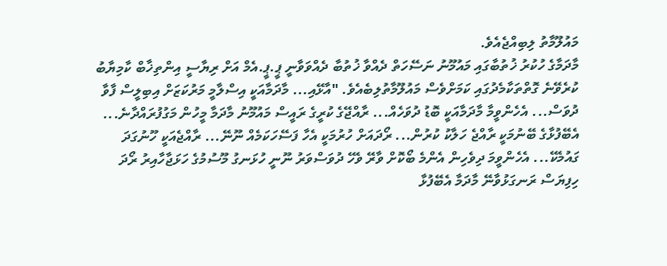މައުލޫމާތު ލިބިއްޖެއެވެ.
މާދަމާގެ ހުކުރު ޚުތުބާގައި މައުމޫނު ނަސޭހަތް ދެއްވާ ޚުތުބާ ދެއްވަވާނީ ޕީ.ޕީ.އެމް އަށް ރިޔާސީ އިންތިޚާބް ކާމިޔާބު ކުރެވޭނެ ގޮތްތަކާމެދުގައި ކަމަށްވެސް މައުލޫމާތުލިބެއެވެ. "އާޅޭއި... މާދަމާއަކީ އިސްލާމީ މަރުކަޒަށް އިބިލީސް ފާވާ ދުވަސް... އެހެންވީމާ މާދަމާއަކީ ބޮޑު ދުވަހެއް... ރާއްޖޭގެ ކުރީގެ ރައީސް މައުމޫނު މާދަމާ މީހުން މަގުފުރައްދާނެ... އެބޭފުޅާގެ ބޭނުމަކީ ރާއްޖެ ހަލާކު ކުރުން... ރޯދައަށް ހުރުމަކީ އެހާ ފަސޭހަކަމެއް ނޫނޭ... ރާއްޖެއަކީ ހޫނުގަދަ ގައުމެކޭ... އެހެންވީމަ ދިވެހިން އެންމެ ބޯކޮށް ވާރޭ ވެހޭ ދުވަސްވަރު ނޫނީ ހުޅަނގު މޫސުމުގެ ހަޅަޖާހާއިރު ރޯދަ ހިފިޔަސް ރަނގަޅުވާނޭ މާދަމާ އެބޭފުޅާ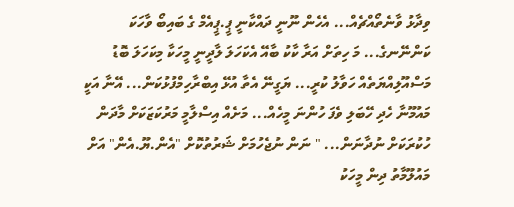ވިދާޅު ވާނެތޯއްޗެއް... އެހެން ނޫނީ ދައްކާނީ ޕީ.ޕީއެމް ގެ ބައިބޯ ވާހަކަ ކަންނޭނގެ... މަ ހިތަށް އަރާ ކާކު ބާއޭ އެކަހަލަ ލާދީނީ މީހަކާ މިކަހަލަ ބޮޑު މަސްއޫލިއްޔަތެއް ހަވާލު ކުރީ... ޔަގީނޭ އެތާ އުޅޭ އިބްރާހިމްފުޅުކަން... އޭނާ އަކީ މައުމޫނާ ހެދި ހޭބަލި ވެފަ ހުންނަ މީހެއް... މަށެއް އިސްލާމީ މަރުކަޒަކަށް މާދަން ހުކުރަކަށް ނުދާނަން... " ނަން ނުޖެހުމަށް ޝަރުތުކޮށް "އެން.ޔޫ.އެން" އަށް މައުލޫމާތު ދިން މީހަކު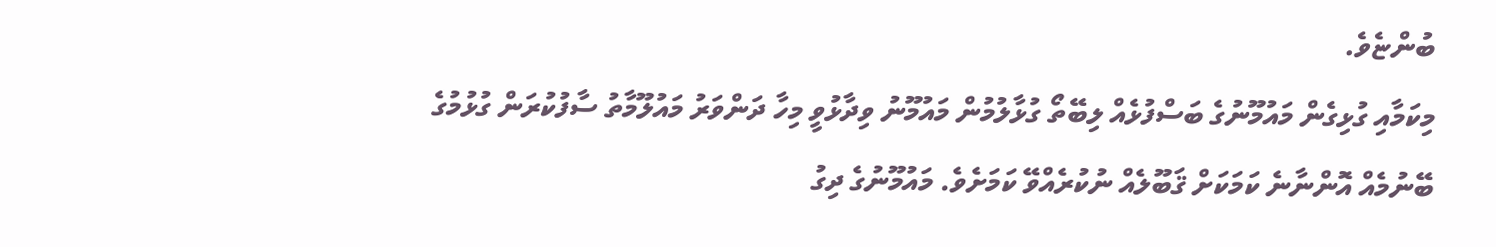ބުންޏެވެ.
މިކަމާއި ގުޅިގެން މައުމޫނުގެ ބަސްފުޅެއް ލިބޭތޯ ގުޅާލުމުން މައުމޫނު ވިދާޅުވީ މިހާ ދަންވަރު މައުލޫމާތު ސާފުކުރަން ގުޅުމުގެ ބޭނުމެއް އޮންނާނެ ކަމަކަށް ޤަބޫލެއް ނުކުރެއްވޭ ކަމަށެވެ. މައުމޫނުގެ ދިގު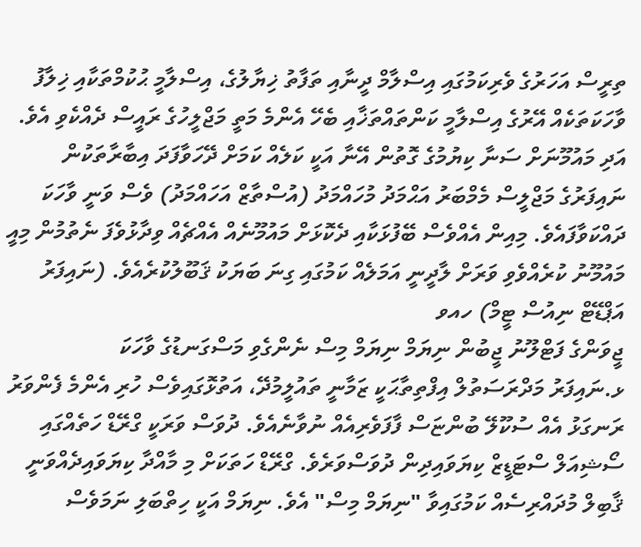ތިރީސް އަހަރުގެ ވެރިކަމުގައި އިސްލާމް ދީނާއި ތަފާތު ޚިޔާލުގެ، އިސްލާމީ ޙުކުމްތަކާއި ޚިލާފު ވާހަކަތަކެއް އޭރުގެ އިސްލާމީ ކަންތައްތަޚާއި ބެހޭ އެންމެ މަތީ މަޖްލީހުގެ ރައީސް ދެއްކެވި އެވެ. އަދި މައުމޫނަށް ސަނާ ކިޔުމުގެ ގޮތުން އޭނާ އަކީ ކަލެއް ކަމަށް ދޭހަވާފަދަ އިބާރާތަކުން ނައިފަރުގެ މަޖްލީސް މެމްބަރު އަޙްމަދު މުހައްމަދު (އުސްތާޒް އަހައްމަދު) ވެސް ވަނީ ވާހަކަ ދައްކަވާފައެވެ. މިއިން އެއްވެސް ބޭފުޅަކާއި ދެކޮޅަށް މައުމޫނެއް އެއްޗެއް ވިދާޅުވެފަ ނެތުމުން މިއީ މައުމޫނު ކުރެއްވެވި ވަރަށް ލާދީނީ އަމަލެއް ކަމުގައި ގިނަ ބަޔަކު ޤަބޫލުކުރެއެވެ. (ނައިފަރު އަޕްޑޭޓް ނިއުސް ޓީމް) ހއވ
ޖީވަންގެ ފަޓްލޫނު ޖީބުން ނިޔަމް ނިޔަމް މިސް ނެންގެވި މަސްގަނޑުގެ ވާހަކަ
ޅ.ނައިފަރު މަދްރަސަތުލް އިފްތިތާޙަކީ ޒަމާނީ ތައުލީމުދޭ، އަތުޅޮގައިވެސް ހުރި އެންމެ ފެންވަރު ރަނގަޅު އެއް ސުކޫލޭ ބުންޏަސް ފާފަވެރިއެއް ނުވާނެއެވެ. ދުވަސް ވަރަކީ ގްރޭޑް ހަތެއްގައި ސޯޝިއަލް ސްޓަޑީޒް ކިޔަވައިދިން ދުވަސްވަރެވެ. ގްރޭޑް ހަތަކަށް މި މާއްދާ ކިޔަވައިދެއްވަނީ ޤާބިލް މުދައްރިސެއް ކަމުގައިވާ "ނިޔަމް މިސް" އެވެ. ނިޔަމް އަކީ ހިތްބަލި ނަމަވެސް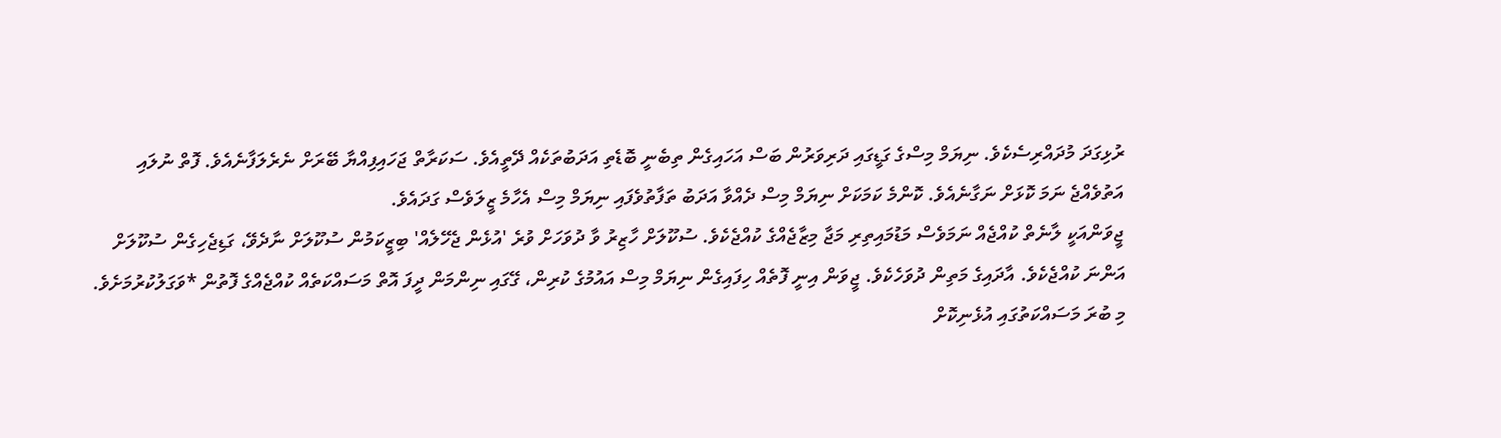ރުޅިގަދަ މުދައްރިސެކެވެ. ނިޔަމް މިސްގެ ގަޑީގައި ދަރިވަރުން ބަސް އަހައިގެން ތިބެނީ ބޮޑެތި އަދަބުތަކެއް ދޭތީއެވެ. ސަކަރާތް ޖަހައިފިއްޔާ ބޭރަށް ނެރެލަފާނެއެވެ. ފޮތް ނުލައި އަތުވެއްޖެ ނަމަ ކޮޅަށް ނަގާނެއެވެ. ކޮންމެ ކަމަކަށް ނިޔަމް މިސް ދެއްވާ އަދަބު ތަފާތުވެފައި ނިޔަމް މިސް އެހާމެ ޒީލަވެސް ގަދައެވެ.
ޖީވަންއަކީ ލާނެތް ކުއްޖެއް ނަމަވެސް މަޑުމައިތިރި މަޖާ މިޒާޖެއްގެ ކުއްޖެކެވެ. ސުކޫލަށް ހާޒިރު ވާ ދުވަހަށް ވުރެ 'އުޅެން ޖެހޭލެއް' ބިޒީކަމުން ސުކޫލަށް ނާދެވޭ، ގަޑިޖެހިގެން ސުކޫލަށް އަންނަ ކުއްޖެކެވެ. އާދައިގެ މަތިން ދުވަހެކެވެ. ޖީވަން އިނީ ފޮތެއް ހިފައިގެން ނިޔަމް މިސް އައުމުގެ ކުރިން، ގޭގައި ނިންމަން ދީފަ އޮތް މަސައްކަތެއް ކުއްޖެއްގެ ފޮތުން *ވަގަލުކުރުމަށެވެ. މި ބުރަ މަސައްކަތުގައި އުޅެނިކޮށް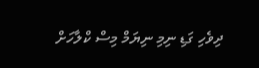ދިވެހި ގަޑި ނިމި ނިޔަމް މިސް ކްލާހަށް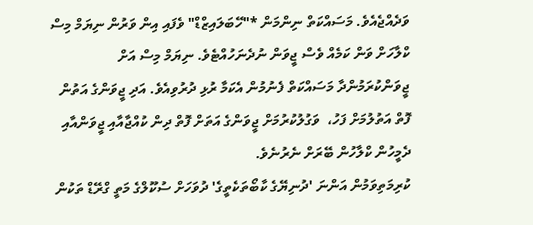ވަދެއްޖެއެވެ. މަސައްކަތް ނިންމަން *"ހޭބަލައިޒްޑް" ވެފައި އިން ވަރުން ނިޔަމް މިސް ކްލާހަށް ވަން ކަމެއް ވެސް ޖީވަން ނުދެނަހުއްޓެވެ. ނިޔަމް މިސް އަށް ޖީވަންކުރަމުންދާ މަސައްކަތް ފެނުމުން އެކަމާ ރުޅި ދުރުވިއެވެ. އަދި ޖީވަންގެ އަތުން ފޮތް އަތުލުމަށް ފަހު،  ވަގުލުކުރުމަށް ޖީވަންގެ އަތަށް ފޮތް ދިން ކުއްޖާއާއި ޖީވަންއާއި ދެމީހުން ކްލާހުން ބޭރަށް ނެރުނެވެ.
ކުރިމަތިވަމުން އަންނަ 'ދުނިޔޭގެ ކާބޯތަކެތީގެ' ދުވަހަށް ސުކޫލްގެ މަތީ ގްރޭޑް ތަކުން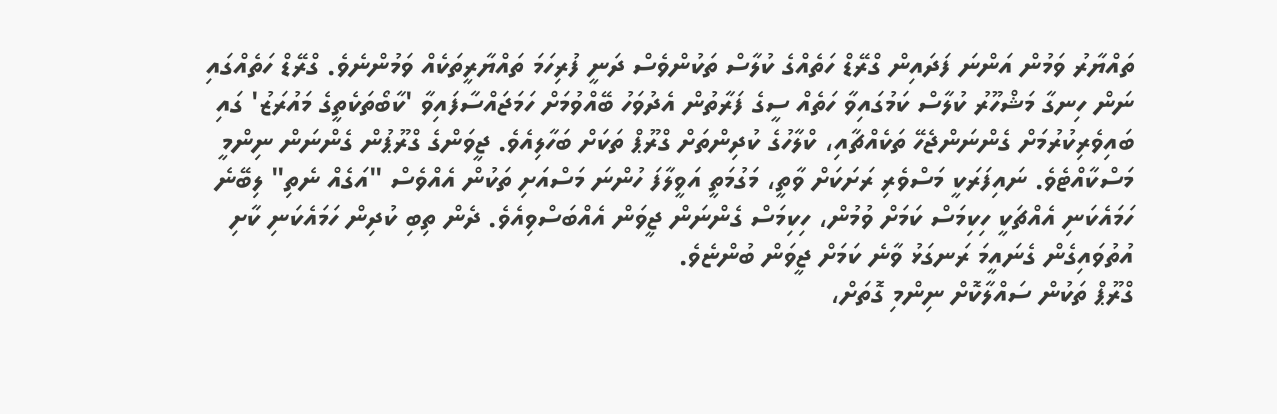ތައްޔާރު ވަމުން އަންނަ ފަދައިން ގްރޭޑް ހަތެއްގެ ކުލާސް ތަކުންވެސް ދަނީ ފުރިހަމަ ތައްޔާރީތަކެއް ވަމުންނެވެ. ގްރޭޑް ހަތެއްގައި ނަން ހިނގާ މަޝްހޫރު ކުލާސް ކަމުގައިވާ ހަތެއް ސީގެ ފަރާތުން އެދުވަހު ބޭއްވުމަށް ހަމަޖައްސާފައިވާ 'ކާބޯތަކެތީގެ މައުރަޒު' ގައި ބައިވެރިކުރުމަށް ގެންނަންޖެހޭ ތަކެއްޗާއި، ކްލާހުގެ ކުދިންތަށް ގްރޫޕް ތަކަށް ބަހާލިއެވެ. ޖީވަންގެ ގްރޫޕުން ގެންނަން ނިންމީ މަސްކާއްޓެވެ. ނައިފަރަކީ މަސްވެރި ރަށަކަށް ވާތީ، މަގުމަތީ އަވީލާފަ ހުންނަ މަސްއަށި ތަކުން އެއްވެސް "އަގެއް ނެތި" ލިބޭނެ ހަމައެކަނި އެއްޗަކީ ހިކިމަސް ކަމަށް ވުމުން، ހިކިމަސް ގެންނަން ޖީވަން އެއްބަސްވިއެވެ. ދެން ތިބި ކުދިން ހަމައެކަނި ކާށި އުތުވައިގެން ގެނައީމަ ރަނގަޅު ވާނެ ކަމަށް ޖީވަން ބުންޏެވެ.
ގްރޫޕް ތަކުން ސައްލާކޮށް ނިންމި ގޮތަށް،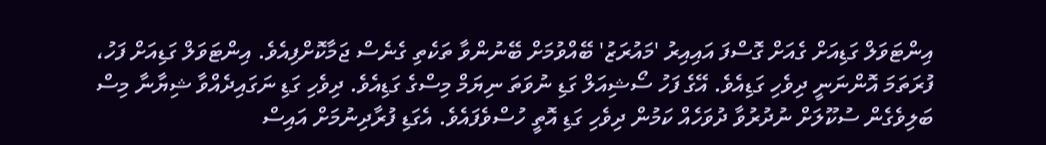އިންޓަވަލް ގަޑިއަށް ގެއަށް ގޮސްފަ އައިއިރު 'މައުރަޒު' ބޭއްވުމަށް ބޭނުންވާ ތަކެތި ގެނެސް ޖަމާކޮށްފިއެވެ. އިންޓަވަލް ގަޑިއަށް ފަހު، ފުރަތަމަ އޮންނަނީ ދިވެހި ގަޑިއެވެ. އޭގެ ފަހު ސޯޝިއަލް ގަޑި ނުވަތަ ނިޔަމް މިސްގެ ގަޑިއެވެ. ދިވެހި ގަޑި ނަގައިދެއްވާ ޝިޔާނާ މިސް ބަލިވެގެން ސުކޫލަށް ނުދުރުވާ ދުވަހެއް ކަމުން ދިވެހި ގަޑި އޮތީ ހުސްވެފައެވެ. އެގަޑި ފުރާދިނުމަށް އައިސް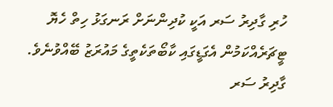ހުރި ގާދިރު ސަރ އަކީ ކުދިންނަށް ރަނގަޅު ހިތް ހެޔޮ ޓީޗަރެއްކަމުން އެގަޑީގައި ކާބޯތަކެތީގެ މައުރަޒު ބޭއްވުނެވެ. ގާދިރު ސަރ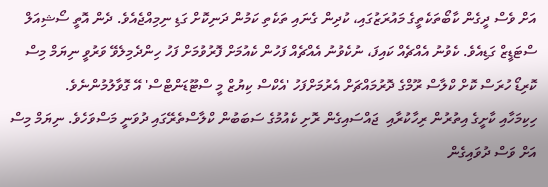އަށް ވެސް ދީގެން ކާބޯތަކެތީގެ މައުރަޒުގައި، ކުދިން ގެނައި ތަކެތި ކަމުން ދަނިކޮށް ގަޑި ނިމިއްޖެއެވެ. ދެން އޮތީ ސޯޝިއަލް ސްޓަޑީޒް ގަޑިއެވެ. ކެވުނު އެއްޗެއް ކައިފަ، ނުކެވުނު އެއްޗެއް ފަހުން ކެއުމަށް ފޮރުވުމަށް ފަހު ހިންދެމިލެވޭ ވަރުވީ ނިޔަމް މިސް ކޮރިޑޯ ހުރަސް ކޮށް ކްލާސް ރޫމްގެ ދޮރުމައްޗަށް އެރުމަށްފަހު 'އެކްސް ކިޔުޒް މީ ސްޓޫޑަންޓްސް' އޭ ގޮވާލުމުންނެވެ.
ހިކިމަހާއި ކާށީގެ އިތުރުން ރިހާކުރާއި  ޖައްސައިގެން ރޮށި ކެއުމުގެ ސަބަބުން ކްލާސްތެރޭގައި ދުވަނީ މަސްވަހެވެ. ނިޔަމް މިސް އަށް ވަސް ދުވައިގެން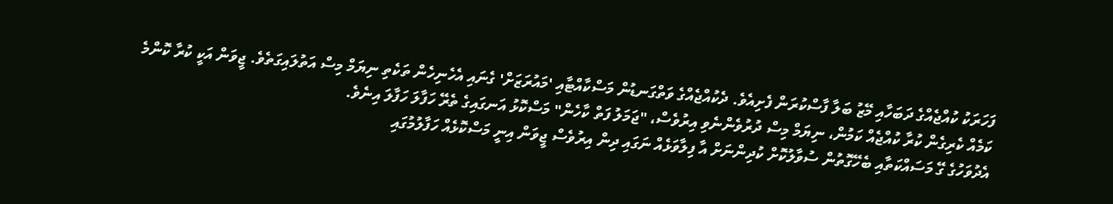ފަހަރަކު ކުއްޖެއްގެ ދަބަހާއި މޭޒު ބަލާ ފާސްކުރަން ފެށިއެވެ. ދެކުއްޖެއްގެ ވަތްގަނޑުން މަސްކާއްޓާއި 'މައުރަޒަށް' ގެނައި އެހެނިހެން ތަކެތި ނިޔަމް މިސް އަތުލައިގަތެވެ. ޖީވަން އަކީ ކުރާ ކޮންމެ ކަމެއް ކެރިގެން ކުރާ ކުއްޖެއް ކަމުން، ނިޔަމް މިސް ދުރުވެންނެވި އިރުވެސް، "ޖަމަލު ފަތް ކާހެން" މަސްކޮޅު އަނގައިގެ ތެރޭ ހަފާލަ ހަފާލަ އިނެވެ.
އެދުވަހުގެ ގޭ މަސައްކަތާއި ބެހޭގޮތުން ސުވާލުކޮށް ކުދިންނަށް އާ ފިލާވަޅެއް ނަގައި ދިން އިރުވެސް ޖީވަން އިނީ މަސްކޮޅެއް ހަފާލުމުގައި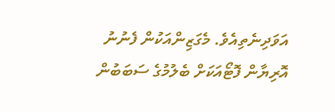އަވަދިނެތިއެވެ. މެގަޒިންއަކުން ފެނުނު އޮރިޔާން ފޮޓޯއަކަށް ބެލުމުގެ ސަބަބުން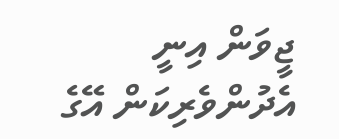ޖީވަން އިނީ އެދުންވެރިކަން އޭގެ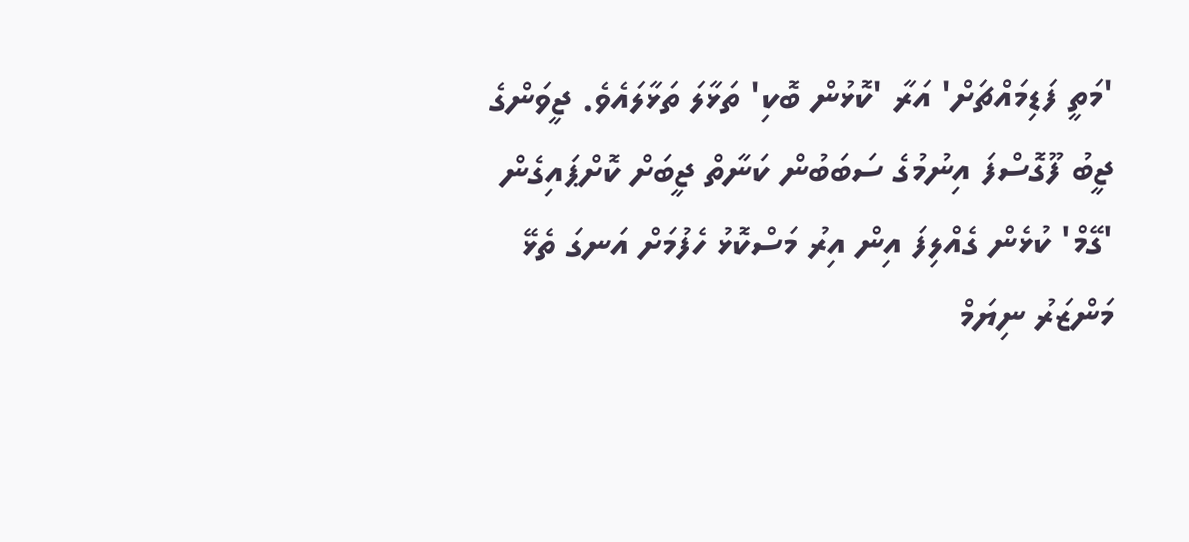'މަތީ ފަޑިމައްޗަށް' އަރާ 'ކޮޅުން ބޮކި' ތަޅާލަ ތަޅާލައެވެ. ޖީވަންގެ ޖީބު ފޫގޮސްފަ އިނުމުގެ ސަބަބުން ކަނާތް ޖީބަށް ކޮށްޕައިގެން 'ގޭމް' ކުޅެން ގެއްލިފަ އިން އިރު މަސްކޮޅު ހެފުމަށް އަނގަ ތެޅޭ މަންޒަރު ނިޔަމް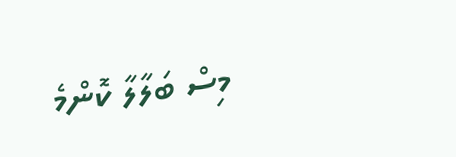މިސް ބަލާލާ ކޮންމެ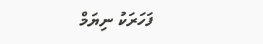ފަހަރަކު ނިޔަމް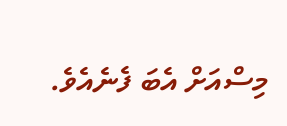މިސްއަށް އެބަ ފެނެއެވެ.